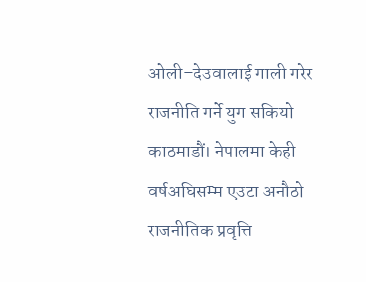ओली–देउवालाई गाली गरेर राजनीति गर्ने युग सकियो
काठमाडौं। नेपालमा केही वर्षअघिसम्म एउटा अनौठो राजनीतिक प्रवृत्ति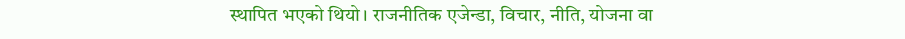स्थापित भएको थियो। राजनीतिक एजेन्डा, विचार, नीति, योजना वा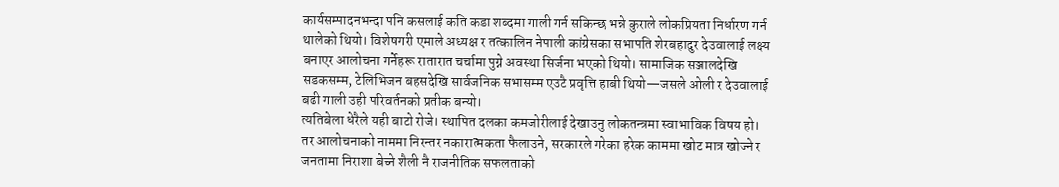कार्यसम्पादनभन्दा पनि कसलाई कति कडा शब्दमा गाली गर्न सकिन्छ भन्ने कुराले लोकप्रियता निर्धारण गर्न थालेको थियो। विशेषगरी एमाले अध्यक्ष र तत्कालिन नेपाली कांग्रेसका सभापति शेरबहादुर देउवालाई लक्ष्य बनाएर आलोचना गर्नेहरू रातारात चर्चामा पुग्ने अवस्था सिर्जना भएको थियो। सामाजिक सञ्जालदेखि सडकसम्म, टेलिभिजन बहसदेखि सार्वजनिक सभासम्म एउटै प्रवृत्ति हाबी थियो—जसले ओली र देउवालाई बढी गाली उही परिवर्तनको प्रतीक बन्यो।
त्यतिबेला धेरैले यही बाटो रोजे। स्थापित दलका कमजोरीलाई देखाउनु लोकतन्त्रमा स्वाभाविक विषय हो। तर आलोचनाको नाममा निरन्तर नकारात्मकता फैलाउने, सरकारले गरेका हरेक काममा खोट मात्र खोज्ने र जनतामा निराशा बेच्ने शैली नै राजनीतिक सफलताको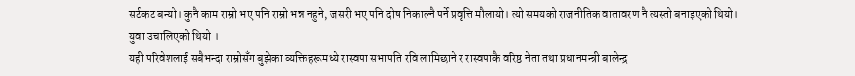सर्टकट बन्यो। कुनै काम राम्रो भए पनि राम्रो भन्न नहुने, जसरी भए पनि दोष निकाल्नै पर्ने प्रवृत्ति मौलायो। त्यो समयको राजनीतिक वातावरण नै त्यस्तो बनाइएको थियो। युवा उचालिएको थियो ।
यही परिवेशलाई सबैभन्दा राम्रोसँग बुझेका व्यक्तिहरूमध्ये रास्वपा सभापति रवि लामिछाने र रास्वपाकै वरिष्ठ नेता तथा प्रधानमन्त्री बालेन्द्र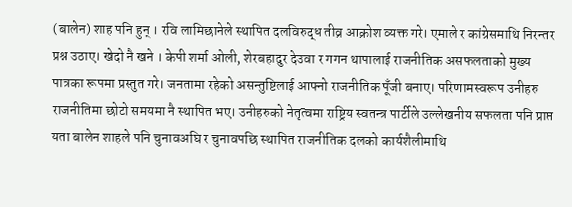(बालेन) शाह पनि हुन् । रवि लामिछानेले स्थापित दलविरुद्ध तीव्र आक्रोश व्यक्त गरे। एमाले र कांग्रेसमाथि निरन्तर प्रश्न उठाए। खेदो नै खने । केपी शर्मा ओली, शेरबहादुर देउवा र गगन थापालाई राजनीतिक असफलताको मुख्य पात्रका रूपमा प्रस्तुत गरे। जनतामा रहेको असन्तुष्टिलाई आफ्नो राजनीतिक पूँजी बनाए। परिणामस्वरूप उनीहरु राजनीतिमा छोटो समयमा नै स्थापित भए। उनीहरुको नेतृत्वमा राष्ट्रिय स्वतन्त्र पार्टीले उल्लेखनीय सफलता पनि प्राप्त
यता बालेन शाहले पनि चुनावअघि र चुनावपछि स्थापित राजनीतिक दलको कार्यशैलीमाथि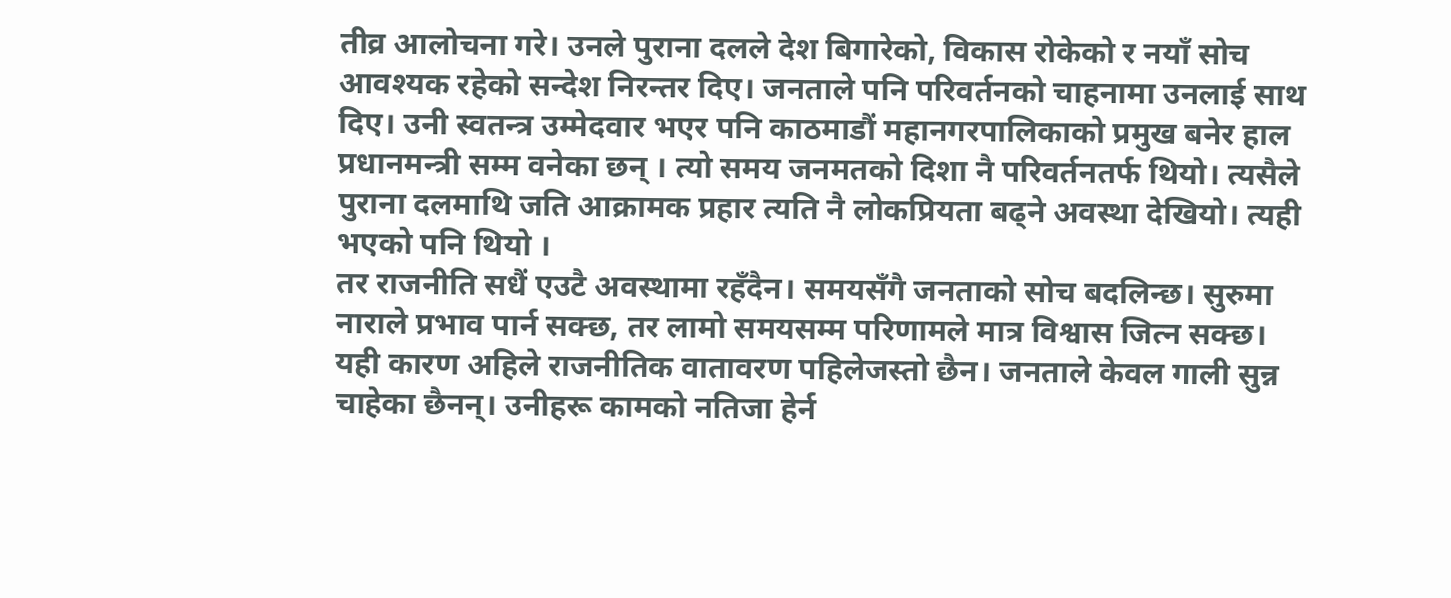तीव्र आलोचना गरे। उनले पुराना दलले देश बिगारेको, विकास रोकेको र नयाँ सोच आवश्यक रहेको सन्देश निरन्तर दिए। जनताले पनि परिवर्तनको चाहनामा उनलाई साथ दिए। उनी स्वतन्त्र उम्मेदवार भएर पनि काठमाडौं महानगरपालिकाको प्रमुख बनेर हाल प्रधानमन्त्री सम्म वनेका छन् । त्यो समय जनमतको दिशा नै परिवर्तनतर्फ थियो। त्यसैले पुराना दलमाथि जति आक्रामक प्रहार त्यति नै लोकप्रियता बढ्ने अवस्था देखियो। त्यही भएको पनि थियो ।
तर राजनीति सधैं एउटै अवस्थामा रहँदैन। समयसँगै जनताको सोच बदलिन्छ। सुरुमा नाराले प्रभाव पार्न सक्छ, तर लामो समयसम्म परिणामले मात्र विश्वास जित्न सक्छ। यही कारण अहिले राजनीतिक वातावरण पहिलेजस्तो छैन। जनताले केवल गाली सुन्न चाहेका छैनन्। उनीहरू कामको नतिजा हेर्न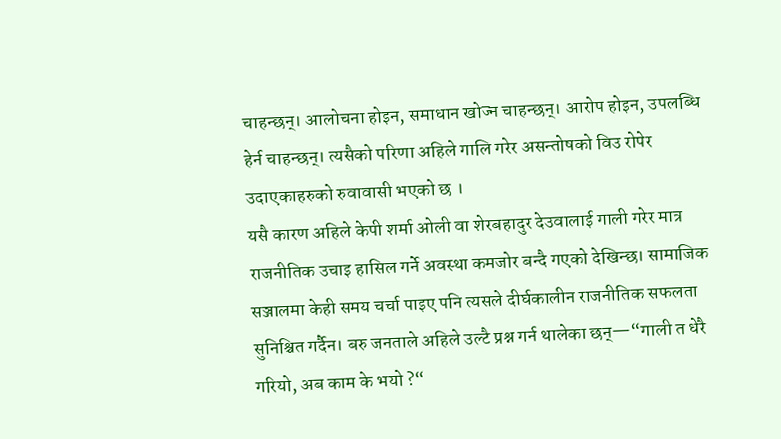चाहन्छन्। आलोचना होइन, समाधान खोज्न चाहन्छन्। आरोप होइन, उपलब्धि हेर्न चाहन्छन्। त्यसैको परिणा अहिले गालि गरेर असन्तोषको विउ रोपेर उदाएकाहरुको रुवावासी भएको छ ।
यसै कारण अहिले केपी शर्मा ओली वा शेरबहादुर देउवालाई गाली गरेर मात्र राजनीतिक उचाइ हासिल गर्ने अवस्था कमजोर बन्दै गएको देखिन्छ। सामाजिक सञ्जालमा केही समय चर्चा पाइए पनि त्यसले दीर्घकालीन राजनीतिक सफलता सुनिश्चित गर्दैन। बरु जनताले अहिले उल्टै प्रश्न गर्न थालेका छन्—“गाली त धेरै गरियो, अब काम के भयो ?“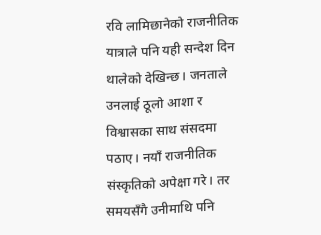रवि लामिछानेको राजनीतिक यात्राले पनि यही सन्देश दिन थालेको देखिन्छ। जनताले उनलाई ठूलो आशा र विश्वासका साथ संसदमा पठाए। नयाँ राजनीतिक संस्कृतिको अपेक्षा गरे। तर समयसँगै उनीमाथि पनि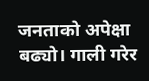जनताको अपेक्षा बढ्यो। गाली गरेर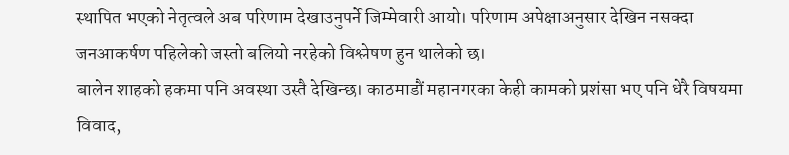स्थापित भएको नेतृत्वले अब परिणाम देखाउनुपर्ने जिम्मेवारी आयो। परिणाम अपेक्षाअनुसार देखिन नसक्दा जनआकर्षण पहिलेको जस्तो बलियो नरहेको विश्लेषण हुन थालेको छ।
बालेन शाहको हकमा पनि अवस्था उस्तै देखिन्छ। काठमाडौं महानगरका केही कामको प्रशंसा भए पनि धेरै विषयमा विवाद,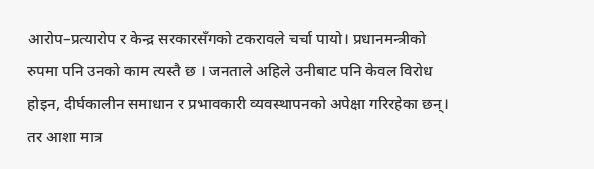आरोप–प्रत्यारोप र केन्द्र सरकारसँगको टकरावले चर्चा पायो। प्रधानमन्त्रीको रुपमा पनि उनको काम त्यस्तै छ । जनताले अहिले उनीबाट पनि केवल विरोध होइन, दीर्घकालीन समाधान र प्रभावकारी व्यवस्थापनको अपेक्षा गरिरहेका छन्। तर आशा मात्र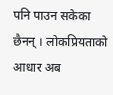पनि पाउन सकेका छैनन् । लोकप्रियताको आधार अब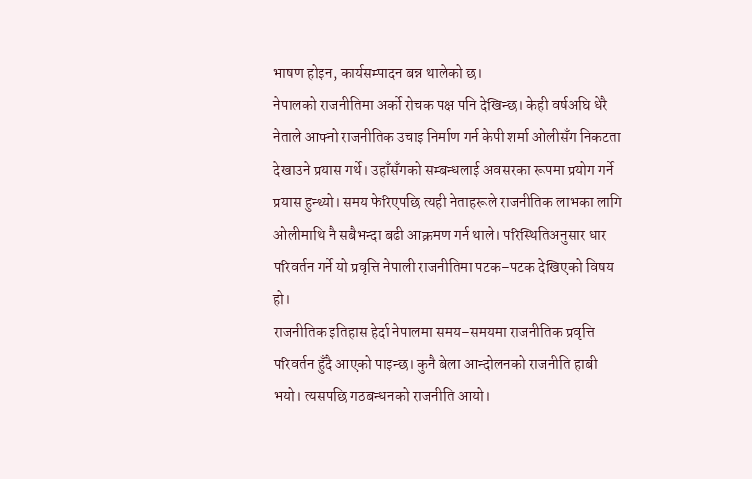भाषण होइन, कार्यसम्पादन बन्न थालेको छ।
नेपालको राजनीतिमा अर्को रोचक पक्ष पनि देखिन्छ। केही वर्षअघि धेरै नेताले आफ्नो राजनीतिक उचाइ निर्माण गर्न केपी शर्मा ओलीसँग निकटता देखाउने प्रयास गर्थे। उहाँसँगको सम्बन्धलाई अवसरका रूपमा प्रयोग गर्ने प्रयास हुन्थ्यो। समय फेरिएपछि त्यही नेताहरूले राजनीतिक लाभका लागि ओलीमाथि नै सबैभन्दा बढी आक्रमण गर्न थाले। परिस्थितिअनुसार धार परिवर्तन गर्ने यो प्रवृत्ति नेपाली राजनीतिमा पटक–पटक देखिएको विषय हो।
राजनीतिक इतिहास हेर्दा नेपालमा समय–समयमा राजनीतिक प्रवृत्ति परिवर्तन हुँदै आएको पाइन्छ। कुनै बेला आन्दोलनको राजनीति हाबी भयो। त्यसपछि गठबन्धनको राजनीति आयो।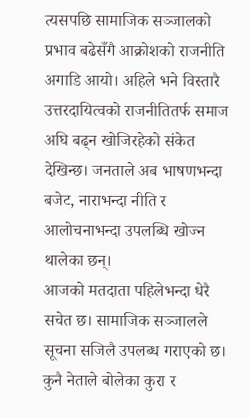त्यसपछि सामाजिक सञ्जालको प्रभाव बढेसँगै आक्रोशको राजनीति अगाडि आयो। अहिले भने विस्तारै उत्तरदायित्वको राजनीतितर्फ समाज अघि बढ्न खोजिरहेको संकेत देखिन्छ। जनताले अब भाषणभन्दा बजेट, नाराभन्दा नीति र आलोचनाभन्दा उपलब्धि खोज्न थालेका छन्।
आजको मतदाता पहिलेभन्दा धेरै सचेत छ। सामाजिक सञ्जालले सूचना सजिलै उपलब्ध गराएको छ। कुनै नेताले बोलेका कुरा र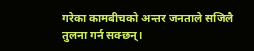गरेका कामबीचको अन्तर जनताले सजिलै तुलना गर्न सक्छन्।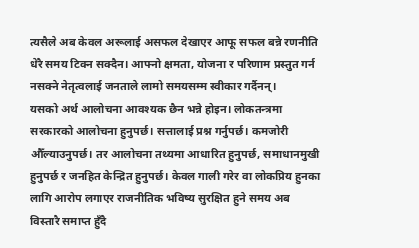त्यसैले अब केवल अरूलाई असफल देखाएर आफू सफल बन्ने रणनीति धेरै समय टिक्न सक्दैन। आफ्नो क्षमता, योजना र परिणाम प्रस्तुत गर्न नसक्ने नेतृत्वलाई जनताले लामो समयसम्म स्वीकार गर्दैनन्।
यसको अर्थ आलोचना आवश्यक छैन भन्ने होइन। लोकतन्त्रमा सरकारको आलोचना हुनुपर्छ। सत्तालाई प्रश्न गर्नुपर्छ। कमजोरी औँल्याउनुपर्छ। तर आलोचना तथ्यमा आधारित हुनुपर्छ, समाधानमुखी हुनुपर्छ र जनहित केन्द्रित हुनुपर्छ। केवल गाली गरेर वा लोकप्रिय हुनका लागि आरोप लगाएर राजनीतिक भविष्य सुरक्षित हुने समय अब विस्तारै समाप्त हुँदै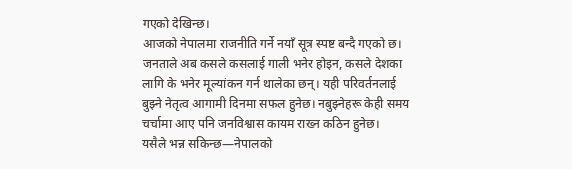गएको देखिन्छ।
आजको नेपालमा राजनीति गर्ने नयाँ सूत्र स्पष्ट बन्दै गएको छ। जनताले अब कसले कसलाई गाली भनेर होइन, कसले देशका लागि के भनेर मूल्यांकन गर्न थालेका छन्। यही परिवर्तनलाई बुझ्ने नेतृत्व आगामी दिनमा सफल हुनेछ। नबुझ्नेहरू केही समय चर्चामा आए पनि जनविश्वास कायम राख्न कठिन हुनेछ।
यसैले भन्न सकिन्छ—नेपालको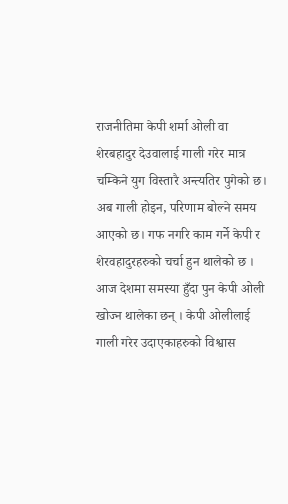राजनीतिमा केपी शर्मा ओली वा शेरबहादुर देउवालाई गाली गरेर मात्र चम्किने युग विस्तारै अन्त्यतिर पुगेको छ। अब गाली होइन, परिणाम बोल्ने समय आएको छ। गफ नगरि काम गर्ने केपी र शेरवहादुरहरुको चर्चा हुन थालेको छ । आज देशमा समस्या हुँदा पुन केपी ओली खोज्न थालेका छन् । केपी ओलीलाई गाली गरेर उदाएकाहरुको विश्वास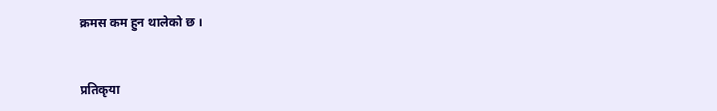क्रमस कम हुन थालेको छ ।


प्रतिकृया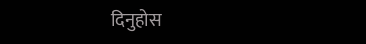दिनुहोस